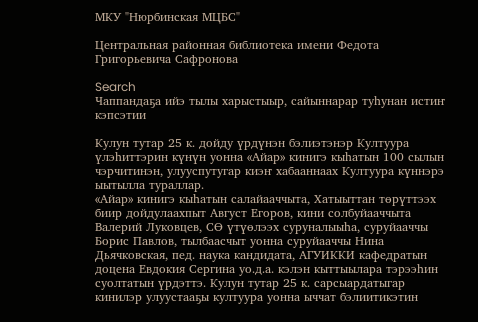МКУ "Нюрбинская МЦБС"

Центральная районная библиотека имени Федота Григорьевича Сафронова

Search
Чаппандаҕа ийэ тылы харыстыыр, сайыннарар туһунан истиҥ кэпсэтии

Кулун тутар 25 к. дойду үрдүнэн бэлиэтэнэр Култуура үлэһиттэрин күнүн уонна «Айар» кинигэ кыһатын 100 сылын чэрчитинэн, улууспутугар киэҥ хабааннаах Култуура күннэрэ ыытылла тураллар.
«Айар» кинигэ кыһатын салайааччыта, Хатыыттан төрүттээх биир дойдулаахпыт Август Егоров, кини солбуйааччыта Валерий Луковцев, СӨ үтүөлээх суруналыыһа, суруйааччы Борис Павлов, тылбаасчыт уонна суруйааччы Нина Дьячковская, пед. наука кандидата, АГУИККИ кафедратын доцена Евдокия Сергина уо.д.а. кэлэн кыттыылара тэрээһин суолтатын үрдэттэ. Кулун тутар 25 к. сарсыардатыгар кинилэр улуустааҕы култуура уонна ыччат бэлиитикэтин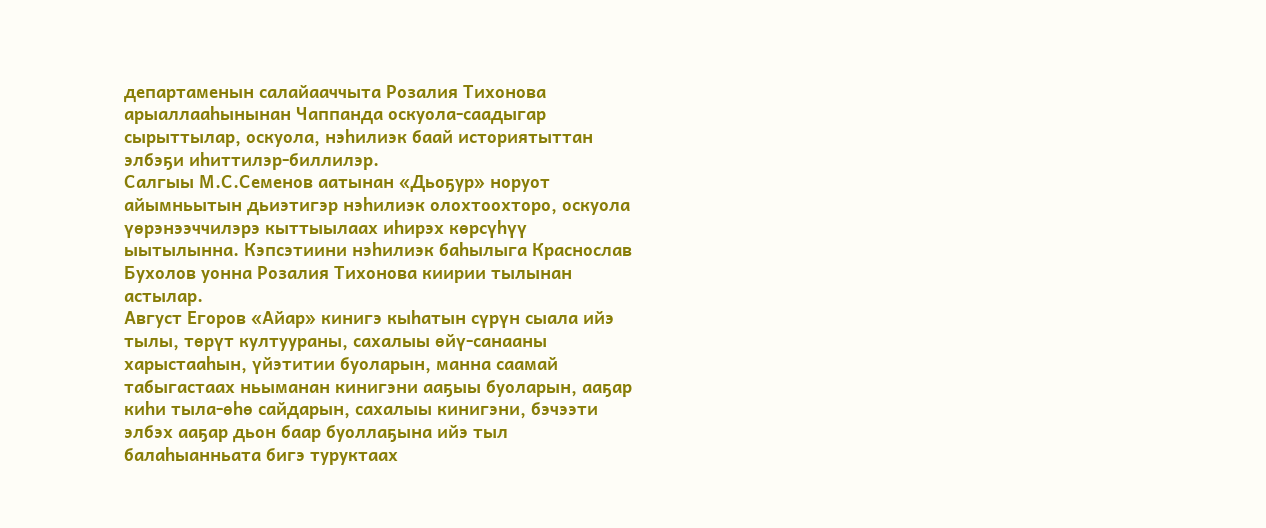департаменын салайааччыта Розалия Тихонова арыаллааһынынан Чаппанда оскуола-саадыгар сырыттылар, оскуола, нэһилиэк баай историятыттан элбэҕи иһиттилэр-биллилэр.
Салгыы М.С.Семенов аатынан «Дьоҕур» норуот айымньытын дьиэтигэр нэһилиэк олохтоохторо, оскуола үөрэнээччилэрэ кыттыылаах иһирэх көрсүһүү ыытылынна. Кэпсэтиини нэһилиэк баһылыга Краснослав Бухолов уонна Розалия Тихонова киирии тылынан астылар.
Август Егоров «Айар» кинигэ кыһатын сүрүн сыала ийэ тылы, төрүт култуураны, сахалыы өйү-санааны харыстааһын, үйэтитии буоларын, манна саамай табыгастаах ньыманан кинигэни ааҕыы буоларын, ааҕар киһи тыла-өһө сайдарын, сахалыы кинигэни, бэчээти элбэх ааҕар дьон баар буоллаҕына ийэ тыл балаһыанньата бигэ туруктаах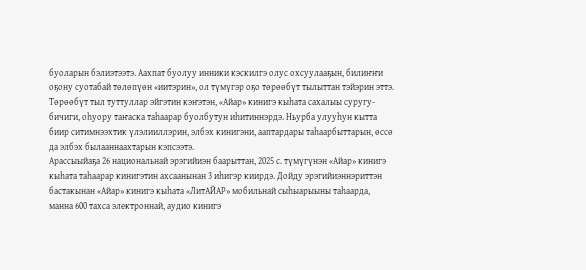буоларын бэлиэтээтэ. Аахпат буолуу инники кэскилгэ олус охсуулааҕын, билиҥҥи оҕону суотабай төлөпүөн «иитэрин», ол түмүгэр оҕо төрөөбүт тылыттан тэйэрин эттэ. Төрөөбүт тыл туттуллар эйгэтин кэҥэтэн, «Айар» кинигэ кыһата сахалыы суругу-бичиги, оһуору таҥаска таһаарар буолбутун иһитиннэрдэ. Ньурба улууһун кытта биир ситимнээхтик үлэлииллэрин, элбэх кинигэни, ааптардары таһаарбыттарын, өссө да элбэх былааннаахтарын кэпсээтэ.
Арассыыйаҕа 26 национальнай эрэгийиэн баарыттан, 2025 с. түмүгүнэн «Айар» кинигэ кыһата таһаарар кинигэтин ахсаанынан 3 иһигэр киирдэ. Дойду эрэгийиэннэриттэн бастакынан «Айар» кинигэ кыһата «ЛитАЙАР» мобильнай сыһыарыыны таһаарда, манна 600 тахса электроннай, аудио кинигэ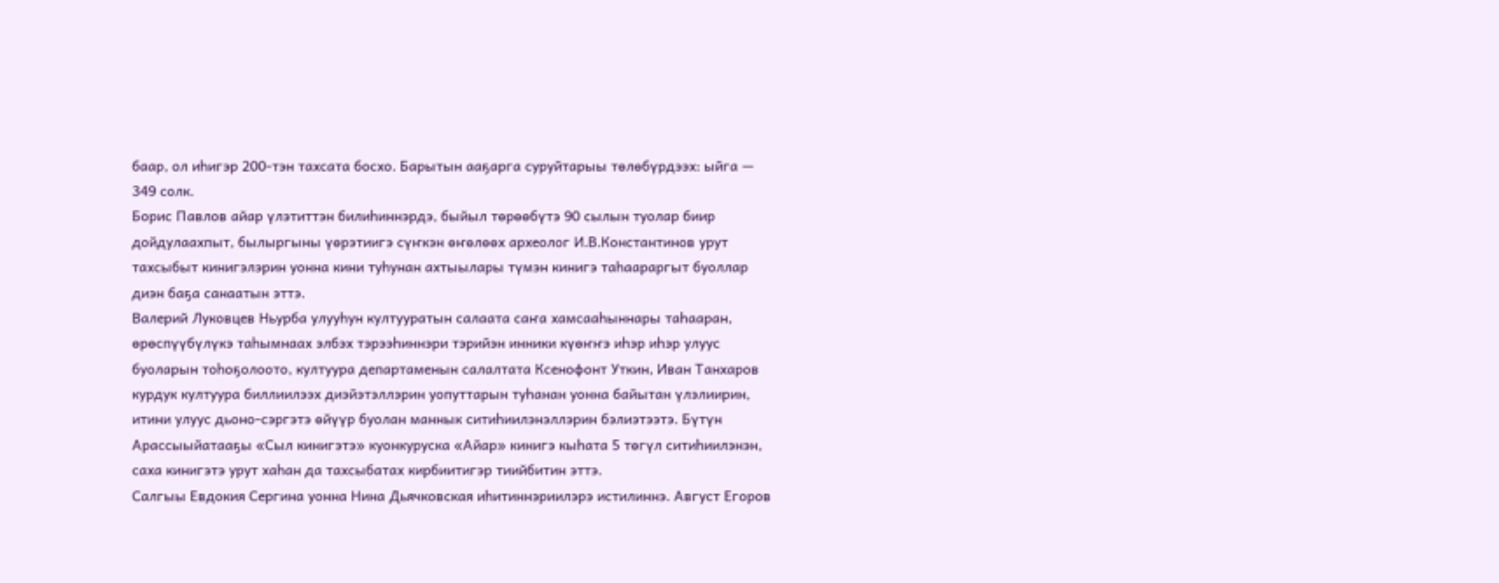баар, ол иһигэр 200-тэн тахсата босхо. Барытын ааҕарга суруйтарыы төлөбүрдээх: ыйга — 349 солк.
Борис Павлов айар үлэтиттэн билиһиннэрдэ, быйыл төрөөбүтэ 90 сылын туолар биир дойдулаахпыт, былыргыны үөрэтиигэ сүҥкэн өҥөлөөх археолог И.В.Константинов урут тахсыбыт кинигэлэрин уонна кини туһунан ахтыылары түмэн кинигэ таһаараргыт буоллар диэн баҕа санаатын эттэ.
Валерий Луковцев Ньурба улууһун култууратын салаата саҥа хамсааһыннары таһааран, өрөспүүбүлүкэ таһымнаах элбэх тэрээһиннэри тэрийэн инники күөҥҥэ иһэр иһэр улуус буоларын тоһоҕолоото, култуура департаменын салалтата Ксенофонт Уткин, Иван Танхаров курдук култуура биллиилээх диэйэтэллэрин уопуттарын туһанан уонна байытан үлэлиирин, итини улуус дьоно-сэргэтэ өйүүр буолан маннык ситиһиилэнэллэрин бэлиэтээтэ. Бүтүн Арассыыйатааҕы «Сыл кинигэтэ» куонкуруска «Айар» кинигэ кыһата 5 төгүл ситиһиилэнэн, саха кинигэтэ урут хаһан да тахсыбатах кирбиитигэр тиийбитин эттэ.
Салгыы Евдокия Сергина уонна Нина Дьячковская иһитиннэриилэрэ истилиннэ. Август Егоров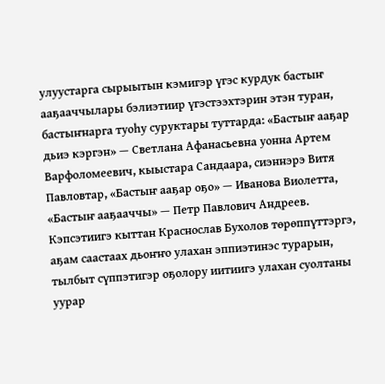улуустарга сырыытын кэмигэр үгэс курдук бастыҥ ааҕааччылары бэлиэтиир үгэстээхтэрин этэн туран, бастыҥнарга туоһу суруктары туттарда: «Бастыҥ ааҕар дьиэ кэргэн» — Светлана Афанасьевна уонна Артем Варфоломеевич, кыыстара Сандаара, сиэннэрэ Витя Павловтар, «Бастыҥ ааҕар оҕо» — Иванова Виолетта, «Бастыҥ ааҕааччы» — Петр Павлович Андреев.
Кэпсэтиигэ кыттан Краснослав Бухолов төрөппүттэргэ, аҕам саастаах дьоҥҥо улахан эппиэтинэс турарын, тылбыт сүппэтигэр оҕолору иитиигэ улахан суолтаны уурар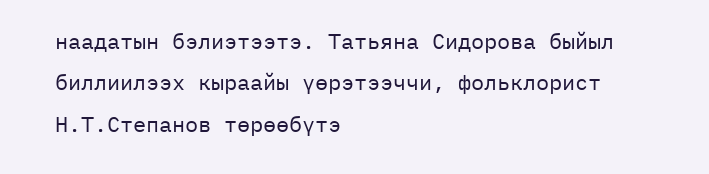наадатын бэлиэтээтэ. Татьяна Сидорова быйыл биллиилээх кыраайы үөрэтээччи, фольклорист Н.Т.Степанов төрөөбүтэ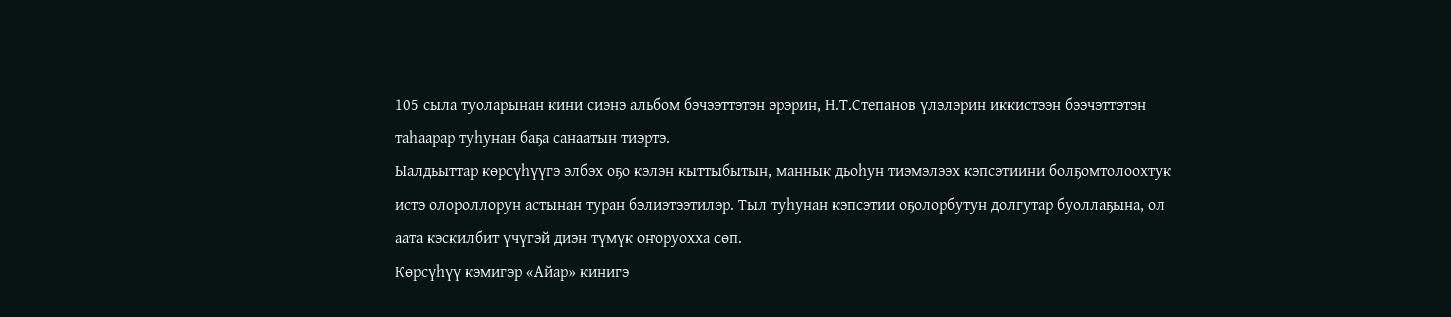105 сыла туоларынан кини сиэнэ альбом бэчээттэтэн эрэрин, Н.Т.Степанов үлэлэрин иккистээн бээчэттэтэн таһаарар туһунан баҕа санаатын тиэртэ.
Ыалдьыттар көрсүһүүгэ элбэх оҕо кэлэн кыттыбытын, маннык дьоһун тиэмэлээх кэпсэтиини болҕомтолоохтук истэ олороллорун астынан туран бэлиэтээтилэр. Тыл туһунан кэпсэтии оҕолорбутун долгутар буоллаҕына, ол аата кэскилбит үчүгэй диэн түмүк оҥоруохха сөп.
Көрсүһүү кэмигэр «Айар» кинигэ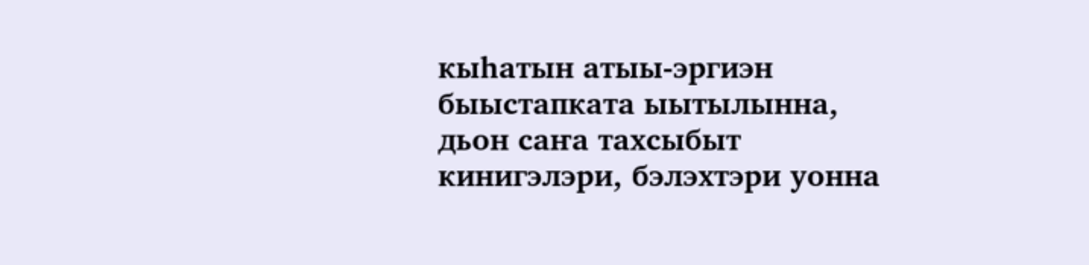кыһатын атыы-эргиэн быыстапката ыытылынна, дьон саҥа тахсыбыт кинигэлэри, бэлэхтэри уонна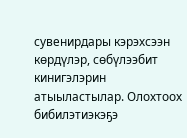сувенирдары кэрэхсээн көрдүлэр, сөбүлээбит кинигэлэрин атыыластылар. Олохтоох бибилэтиэкэҕэ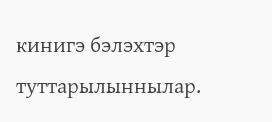кинигэ бэлэхтэр туттарылыннылар.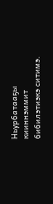Ньурбатааҕы кииннэммит бибилэтиэкэ ситимэ.